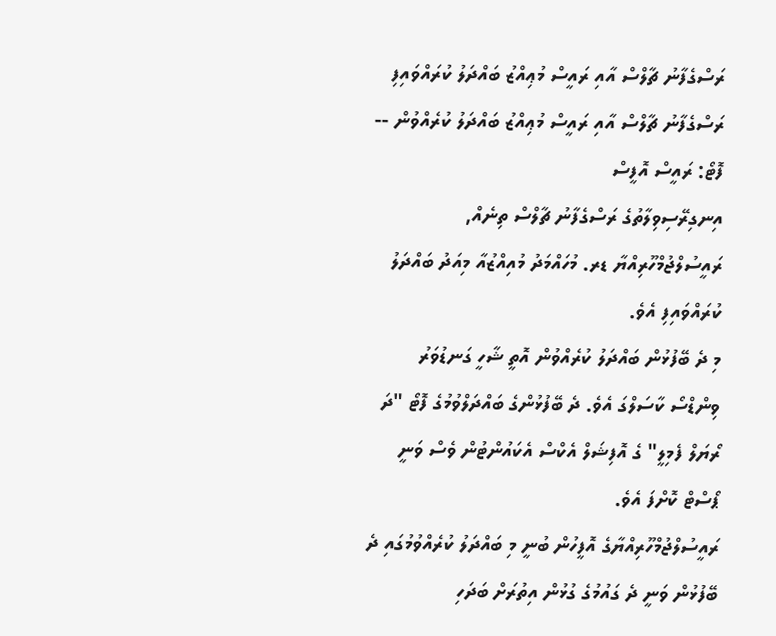ރަސްގެފާނު ޗާލްސް އާއި ރައީސް މުޢިއްޒު ބައްދަލު ކުރައްވައިފި
ރަސްގެފާނު ޗާލްސް އާއި ރައީސް މުޢިއްޒު ބައްދަލު ކުރެއްވުން -- ފޮޓޯ: ރައީސް އޮފީސް
އިނގިރޭސިވިލާތުގެ ރަސްގެފާނު ޗާލްސް ތިނެއް, ރައީސުލްޖުމްހޫރިއްޔާ ޑރ. މުހައްމަދު މުއިއްޒުއާ މިއަދު ބައްދަލު ކުރައްވައިފި އެވެ.
މި ދެ ބޭފުޅުން ބައްދަލު ކުރެއްވުން އޮތީ ޝާހީ ގަނޑުވަރު ވިންޑްސޯ ކާސަލްގަ އެވެ. ދެ ބޭފުޅުންގެ ބައްދަލްވުމުގެ ފޮޓޯ "ދަ ރޯޔަލް ފެމިލީ" ގެ އޮފިޝަލް އެކްސް އެކައުންޓުން ވެސް ވަނީ ޕޯސްޓް ކޮށްފަ އެވެ.
ރައީސުލްޖުމްހޫރިއްޔާގެ އޮފީހުން ބުނީ މި ބައްދަލު ކުރެއްވުމުގައި ދެ ބޭފުޅުން ވަނީ ދެ ގައުމުގެ ގުޅުން އިތުރަށް ބަދަހި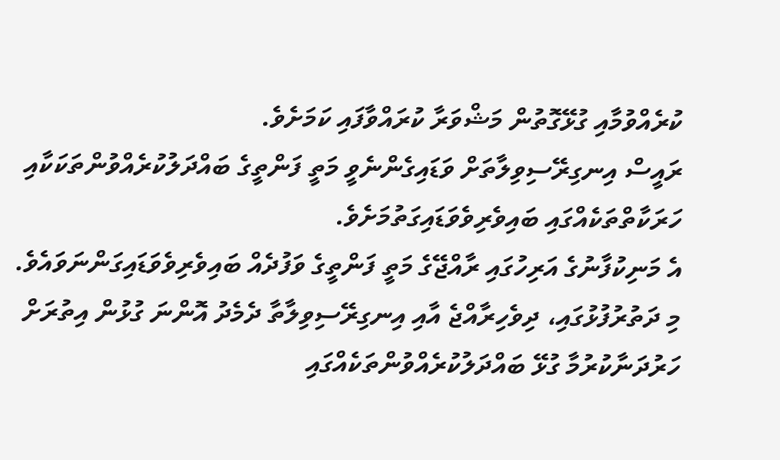ކުރެއްވުމާއި ގުޅޭގޮތުން މަޝްވަރާ ކުރައްވާފައި ކަމަށެވެ.
ރައީސް އިނގިރޭސިވިލާތަށް ވަޑައިގެންނެވީ މަތީ ފަންތީގެ ބައްދަލުކުރެއްވުންތަކަކާއި ހަރަކާތްތަކެއްގައި ބައިވެރިވެވަޑައިގަތުމަށެވެ.
އެ މަނިކުފާނުގެ އަރިހުގައި ރާއްޖޭގެ މަތީ ފަންތީގެ ވަފުދެއް ބައިވެރިވެވަޑައިގަންނަވައެވެ.
މި ދަތުރުފުޅުގައި، ދިވެހިރާއްޖެ އާއި އިނގިރޭސިވިލާތާ ދެމެދު އޮންނަ ގުޅުން އިތުރަށް ހަރުދަނާކުރުމާ ގުޅޭ ބައްދަލުކުރެއްވުންތަކެއްގައި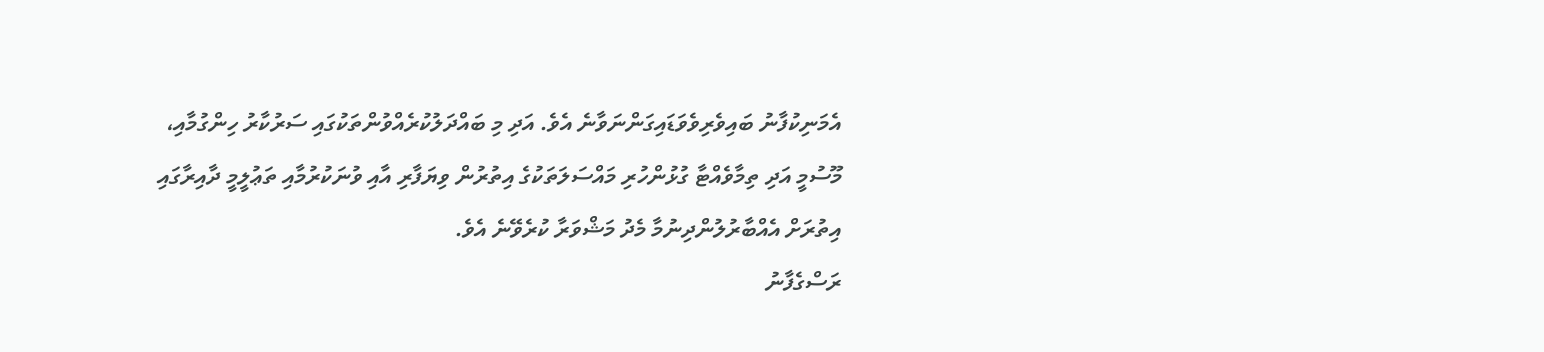އެމަނިކުފާނު ބައިވެރިވެވަޑައިގަންނަވާނެ އެވެ. އަދި މި ބައްދަލުކުރެއްވުންތަކުގައި ސަރުކާރު ހިންގުމާއި، މޫސުމީ އަދި ތިމާވެއްޓާ ގުޅުންހުރި މައްސަލަތަކުގެ އިތުރުން ވިޔަފާރި އާއި ވުނަކުރުމާއި ތަޢުލީމީ ދާއިރާގައި އިތުރަށް އެއްބާރުލުންދިނުމާ މެދު މަޝްވަރާ ކުރެވޭނެ އެވެ.
ރަސްގެފާނު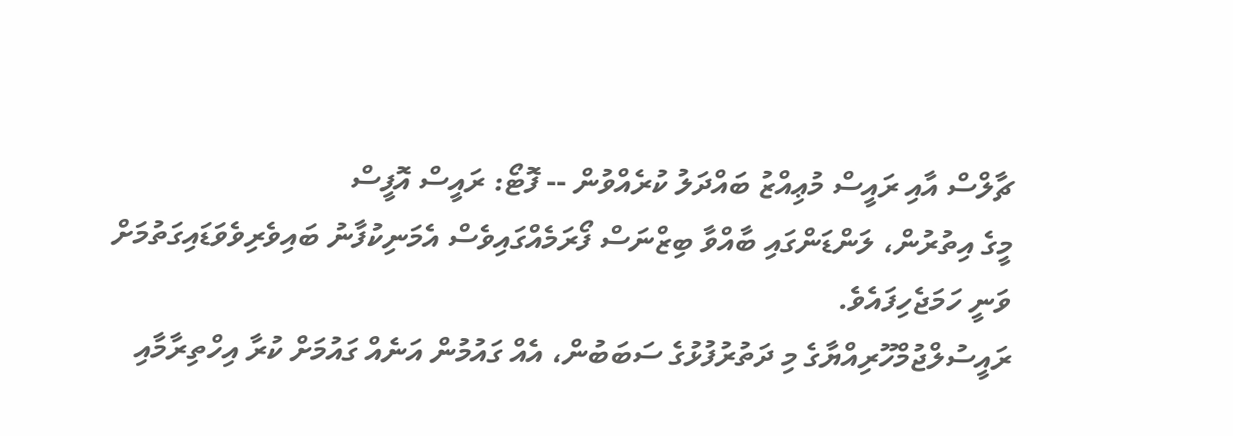ޗާލްސް އާއި ރައީސް މުޢިއްޒު ބައްދަލު ކުރެއްވުން -- ފޮޓޯ: ރައީސް އޮފީސް
މީގެ އިތުރުން، ލަންޑަންގައި ބާއްވާ ބިޒްނަސް ފޯރަމެއްގައިވެސް އެމަނިކުފާނު ބައިވެރިވެވަޑައިގަތުމަށް ވަނީ ހަމަޖެހިފައެވެ.
ރައީސުލްޖުމްހޫރިއްޔާގެ މި ދަތުރުފުޅުގެ ސަބަބުން، އެއް ގައުމުން އަނެއް ގައުމަށް ކުރާ އިހްތިރާމާއި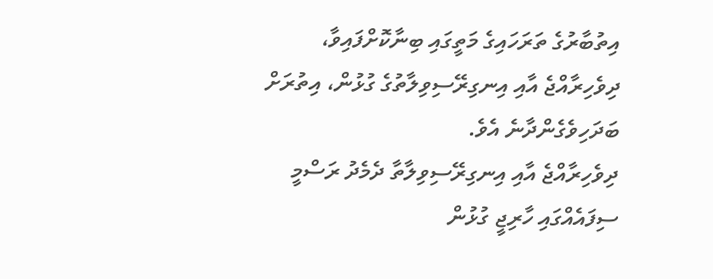އިތުބާރުގެ ތަރަހައިގެ މަތީގައި ބިނާކޮށްފައިވާ، ދިވެހިރާއްޖެ އާއި އިނގިރޭސިވިލާތުގެ ގުޅުން، އިތުރަށް ބަދަހިވެގެންދާނެ އެވެ.
ދިވެހިރާއްޖެ އާއި އިނގިރޭސިވިލާތާ ދެމެދު ރަސްމީ ސިފައެއްގައި ހާރިޖީ ގުޅުން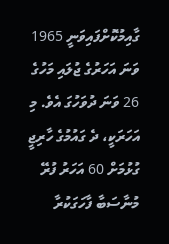ގާއިމުކޮށްފައިވަނީ 1965 ވަނަ އަހަރުގެ ޖުލައި މަހުގެ 26 ވަނަ ދުވަހުގަ އެވެ. މި އަހަރަކީ، ދެ ގައުމުގެ ހާރިޖީ ގުޅުމަށް 60 އަހަރު ފުރޭ މުނާސަބާ ފާހަގަކުރާ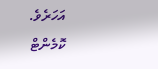އަހަރެވެ.
ކޮމެންޓް